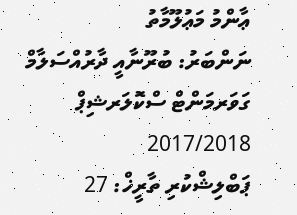ޢާންމު މަޢުލޫމާތު
ނަންބަރު: ބުރޫނާއީ ދާރުއްސަލާމް ގަވަރމަންޓް ސްކޮލަރޝިޕް 2017/2018
ޕަބްލިޝްކުރި ތާރީޚް: 27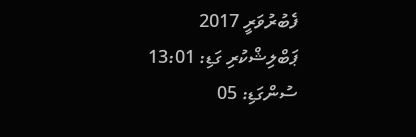ފެބުރުވަރީ 2017
ޕަބްލިޝްކުރި ގަޑި: 13:01
ސުންގަޑި: 05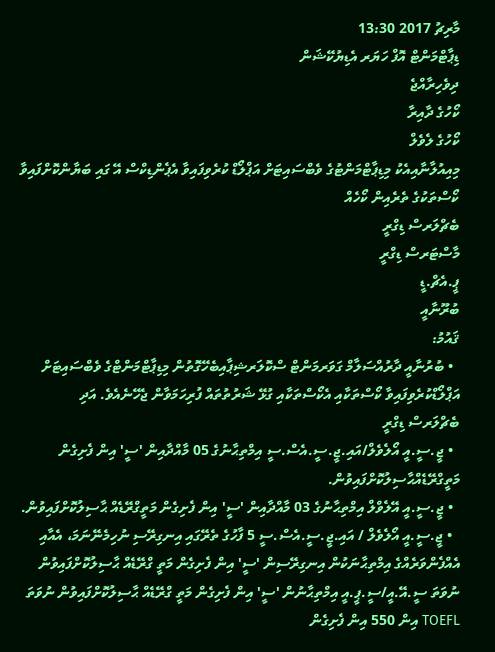މާރިޗު 2017 13:30
ޑިޕާޓްމަންޓް އޮފް ހަޔަރ އެޑިޔުކޭޝަން
ދިވެހިރާއްޖެ
ކޯހުގެ ދާއިރާ
ކޯހުގެ ލެވެލް
މިއިއުލާނާއިއެކު މިޑިޕާޓްމަންޓުގެ ވެބްސައިޓަށް އަޕްލޯޑް ކުރެވިފައިވާ އެޕެންޑިކްސް އޭ ގައި ބަޔާންކޮށްފައިވާ ކޯސްތަކުގެ ތެރެއިން ކޯހެއް
ބެޗްލަރސް ޑިގްރީ
މާސްޓަރސް ޑިގްރީ
ޕީ.އެޗް.ޑީ
ބުރޫނާއީ
ޤައުމު:
  • ބުރުނާއީ ދާރުއްސަލާމް ގަވަރމަންޓް ސްކޮލަރޝިޕާއިބެހޭގޮތުން މިޑިޕާޓްމަންޓްގެ ވެބްސައިޓަށް އަޕްލޯޑްކުރެވިފައިވާ ކޯސްތަކާއި އެކޯސްތަކާއި ގުޅޭ ޝަރުތުތައް ފުރިހަމަވާން ޖެހޭނެއެވެ. އަދި
ބެޗްލަރސް ޑިގްރީ
  • ޖީ.ސީ.އީ އޯލެވެލް/އައި.ޖީ.ސީ.އެސް.ސީ އިމްތިޙާނުގެ 05 މާއްދާއިން 'ސީ' އިން ފެށިގެން މަތީގްރޭޑެއްޙާސިލުކޮށްފައިވުން.
  • ޖީ.ސީ.އީ އޭލެވްލް އިމްތިޙާނުގެ 03 މާއްދާއިން 'ސީ' އިން ފެށިގެން މަތީގްރޭޑެއް ޙާސިލުކޮށްފައިވުން.
  • ޖީ.ސީ.އީ އޯލެވެލް / އައި.ޖީ.ސީ.އެސް.ސީ 5 ފާހުގެ ތެރޭގައި އިނގިރޭސި ނުހިމެނޭނަމަ، އެއާއި އެއްފެންވަރެއްގެ އިމްތިޙާނަކުން އިނގިރޭސިން 'ސީ' އިން ފެށިގެން މަތީ ގްރޭޑެއް ޙާސިލުކޮށްފައިވުން ނުވަތަ ސީ.އޭ.އީ/ސީ.ޕީ.އީ އިމްތިޙާނުން 'ސީ' އިން ފެށިގެން މަތީ ގްރޭޑެއް ޙާސިލުކޮށްފައިވުން ނުވަތަ TOEFL އިން 550 އިން ފެށިގެން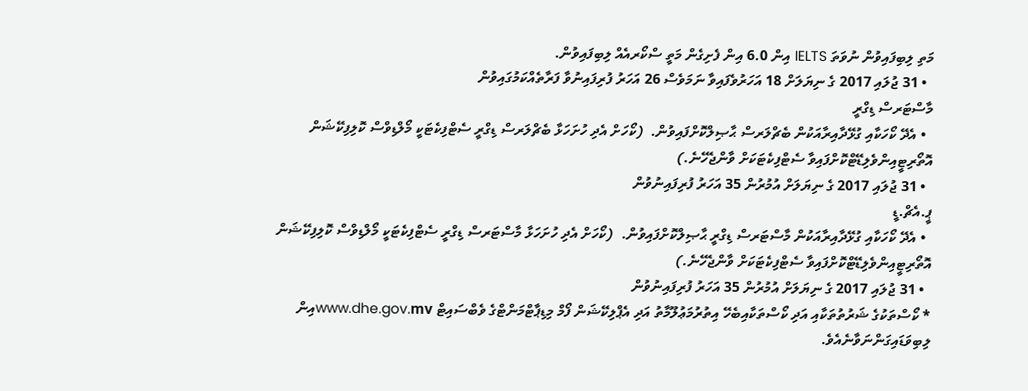މަތި ލިބިފައިވުން ނުވަތަ IELTS އިން 6.0 އިން ފެށިގެން މަތީ ސްކޯރއެއް ލިބިފައިވުން.
  • 31 ޖުލައި 2017 ގެ ނިޔަލަށް 18 އަހަރުވެފައިވާ ނަމަވެސް 26 އަހަރު ފުރިފައިނުވާ ފަރާތެއްކަމުގައިވުން
މާސްޓަރސް ޑިގްރީ
  • އެދޭ ކޯހަކާއި ގުޅޭދާއިރާއަކުން ބެޗްލަރސް ޙާޞިލްކޮށްފައިވުން.  (ކޯހަށް އެދި ހުށަހަޅާ ބެޗްލަރސް ޑިގްރީ ސެޓްފިކެޓަކީ މޯލްޑިވްސް ކޮލިފިކޭޝަން އޮތޯރިޓީއިންވެލިޑޭޓްކޮށްފައިވާ ސެޓްފިކެޓަކަށް ވާންޖެހޭނެ.)
  • 31 ޖުލައި 2017 ގެ ނިޔަލަށް އުމުރުން 35 އަހަރު ފުރިފައިނުވުން
ޕީ.އެޗް.ޑީ
  • އެދޭ ކޯހަކާއި ގުޅޭދާއިރާއަކުން މާސްޓަރސް ޑިގްރީ ޙާޞިލްކޮށްފައިވުން.  (ކޯހަށް އެދި ހުށަހަޅާ މާސްޓަރސް ޑިގްރީ ސެޓްފިކެޓަކީ މޯލްޑިވްސް ކޮލިފިކޭޝަން އޮތޯރިޓީއިންވެލިޑޭޓްކޮށްފައިވާ ސެޓްފިކެޓަކަށް ވާންޖެހޭނެ.)
  • 31 ޖުލައި 2017 ގެ ނިޔަލަށް އުމުރުން 35 އަހަރު ފުރިފައިނުވުން
* ކޯސްތަކުގެ ޝަރުތުތަކާއި އަދި ކޯސްތަކާއިބެހޭ އިތުރުމަޢުލޫމާތު އަދި އެޕްލިކޭޝަން ފޯމް މިޑިޕާޓްމަންޓްގެ ވެބްސައިޓް www.dhe.gov.mvއިން ލިބިވަޑައިގަންނަވާނެއެވެ.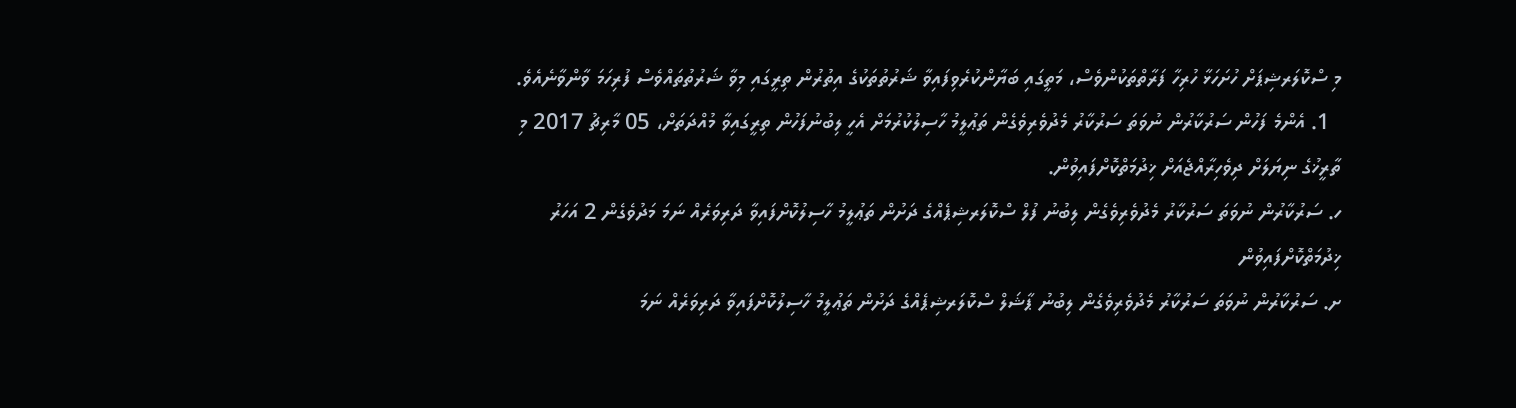މި ސްކޮލަރޝިޕަށް ހުށަހަޅާ ހުރިހާ ފަރާތްތަކުންވެސް، މަތީގައި ބަޔާންކުރެވިފައިވާ ޝަރުތުތަކުގެ އިތުރުން ތިރީގައި މިވާ ޝަރުތުތައްވެސް ފުރިހަމަ ވާންވާނެއެވެ.
  1. އެންމެ ފަހުން ސަރުކާރުން ނުވަތަ ސަރުކާރު މެދުވެރިވެގެން ތަޢުލީމު ހާސިލުކުރުމަށް އެހީ ލިބުނުފަހުން ތިރީގައިވާ މުއްދަތަށް، 05 މާރިޗު 2017 މި ތާރީޚުގެ ނިޔަލަށް ދިވެހިރާއްޖެއަށް ޚިދުމަތްކޮށްފައިވުން.
ހ. ސަރުކާރުން ނުވަތަ ސަރުކާރު މެދުވެރިވެގެން ލިބުނު ފުލް ސްކޮލަރޝިޕެއްގެ ދަށުން ތަޢުލީމު ހާސިލުކޮށްފައިވާ ދަރިވަރެއް ނަމަ މަދުވެގެން 2 އަހަރު ޚިދުމަތްކޮށްފައިވުން
ށ. ސަރުކާރުން ނުވަތަ ސަރުކާރު މެދުވެރިވެގެން ލިބުނު ޕާޝަލް ސްކޮލަރޝިޕެއްގެ ދަށުން ތަޢުލީމު ހާސިލުކޮށްފައިވާ ދަރިވަރެއް ނަމަ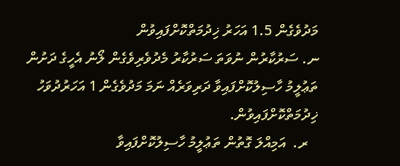މަދުވެގެން 1.5 އަހަރު ޚިދުމަތްކޮށްފައިވުން
ނ. ސަރުކާރުން ނުވަތަ ސަރުކާރު މެދުވެރިވެގެން ލޯނު އެހީގެ ދަށުން ތަޢުލީމު ހާސިލުކޮށްފައިވާ ދަރިވަރެއް ނަމަ މަދުވެގެން 1 އަހަރުދުވަހު ޚިދުމަތްކޮށްފައިވުން.
   ރ.  އަމިއްލަ ގޮތުން ތަޢުލީމު ހާސިލުކޮށްފައިވާ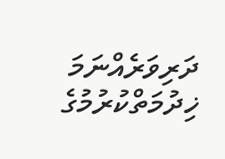ދަރިވަރެއްނަމަ ޚިދުމަތްކުރުމުގެ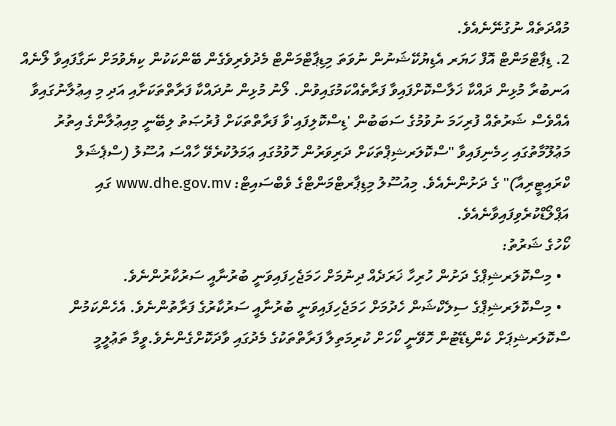މުއްދަތެއް ނުގުނޭނެއެވެ.
2. ޑިޕާޓްމަންޓް އޮފް ހަޔަރ އެޑިޔުކޭޝަނުން ނުވަތަ މިޑިޕާޓްމަންޓް މެދުވެރިވެގެން ބޭންކަކުން ކިޔެވުމަށް ނަގާފައިވާ ލޯނެއް  އަނބުރާ މުޅިން ދައްކާ ޚަލާސްކޮށްފައިވާ ފަރާތެއްކަމުގައިވުން. ލޯނު މުޅިން ނުދައްކާ ފަރާތްތަކަށާއި އަދި މި އިޢުލާނުގައިވާ އެއްވެސް ޝަރުތެއް ފުރިހަމަ ނުވުމުގެ ސަބަބުން 'ޑިސްކޮލިފައި'ވާ ފަރާތްތަކަށް ފުރުޞަތު ލިބޭނީ މިއިޢުލާންގެ އިތުރު މަޢުލޫމާތުގައި ހިމެނިފައިވާ "ސްކޮލަރޝިޕްތަކަށް ދަރިވަރުން ހޮވުމުގައި ޢަމަލުކުރެވޭ ހާއްސަ އުސޫލު (ސްޕެޝަލް ކްރައިޓީރިއާ)" ގެ ދަށުންނެއެވެ. މިއުސޫލު މިޑިޕާރޓްމަންޓްގެ ވެބްސައިޓް: www.dhe.gov.mv ގައި އަޕްލޯޑްކުރެވިފައިވާނެއެވެ.
ކޯހުގެ ޝަރުތު:
  • މިސްކޮލަރޝިޕްގެ ދަށުން ހުރިހާ ޚަރަދެއް ދިނުމަށް ހަމަޖެހިފައިވަނީ ބުރުނާއީ ސަރުކާރުންނެވެ.
  • މިސްކޮލަރޝިޕްގެ ސިލެކްޝަން ހެދުމަށް ހަމަޖެހިފައިވަނީ ބުރުނާއީ ސަރުކާރުގެ ފަރާތުންނެވެ. އެހެންކަމުން ސްކޮލަރޝިޕަށް ކެންޑިޑޭޓުން ހޮވޭނީ ކޯހަށް ކުރިމަތިލާ ފަރާތްތަކުގެ މެދުގައި ވާދަކޮށްގެންނެވެ.ވީމާ ތަޢުލީމީ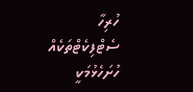ހުރިހާ ސެޓްފިކެޓްތަކެއް ހުށަހެޅުމަކީ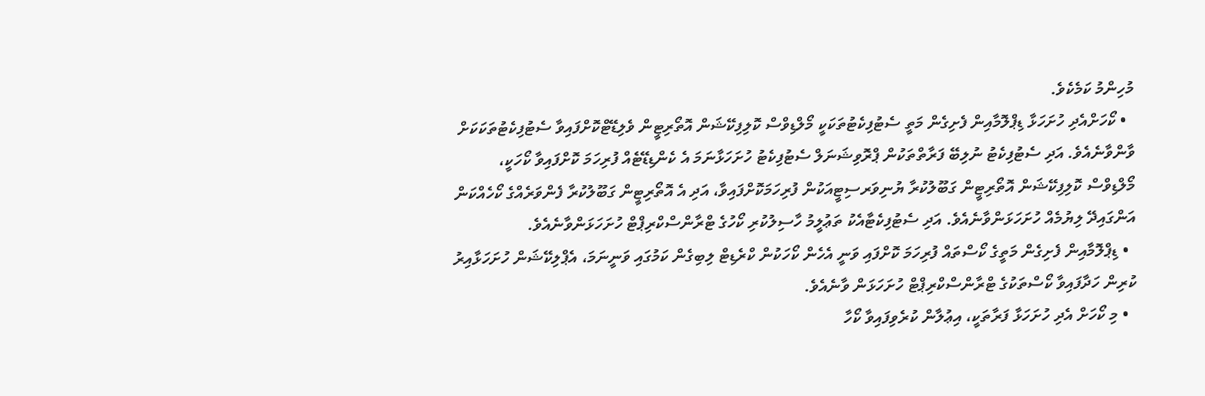މުހިންމު ކަމެކެވެ.
  • ކޯހަށްއެދި ހުށަހަޅާ ޑިޕްލޮމާއިން ފެށިގެން މަތީ ސެޓުފިކެޓުތަކަކީ މޯލްޑިވްސް ކޮލިފިކޭޝަން އޮތޯރިޓީން ވެލިޑޭޓްކޮށްފައިވާ ސެޓުފިކެޓުތަކަކަށް ވާންވާނެއެވެ. އަދި ސެޓުފިކެޓު ނުލިބޭ ފަރާތްތަކުން ޕްރޮވިޝަނަލް ސެޓުފިކެޓު ހުށަހަޅާނަމަ އެ ކެންޑިޑޭޓެއް ފުރިހަމަ ކޮށްފައިވާ ކޯހަކީ، މޯލްޑިވްސް ކޮލިފިކޭޝަން އޮތޯރިޓީން ގަބޫލުކުރާ ޔުނިވަރސިޓީއަކުން ފުރިހަމަކޮށްފައިވާ، އަދި އެ އޮތޯރިޓީން ގަބޫލުކުރާ ފެންވަރެއްގެ ކޯހެއްކަން އަންގައިދޭ ލިޔުމެއް ހުށަހަޅަންވާނެއެވެ. އަދި ސެޓުފިކެޓާއެކު ތަޢުލީމު ހާސިލުކުރި ކޯހުގެ ޓްރާންސްކްރިޕްޓް ހުށަހަޅަންވާނެއެވެ.
  • ޑިޕްލޮމާއިން ފެށިގެން މަތީގެ ކޯސްތައް ފުރިހަމަ ކޮށްފައި ވަނީ އެހެން ކޯހަކުން ކްރެޑިޓް ލިބިގެން ކަމުގައި ވަނީނަމަ، އެޕްލިކޭޝަން ހުށަހަޅާއިރު ކުރިން ހަދާފައިވާ ކޯސްތަކުގެ ޓްރާންސްކްރިޕްޓް ހުށަހަޅަން ވާނެއެވެ.
  • މި ކޯހަށް އެދި ހުށަހަޅާ ފަރާތަކީ، އިޢުލާން ކުރެވިފައިވާ ކޯހާ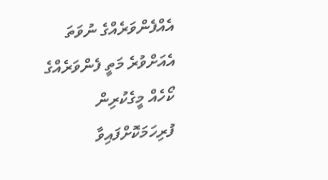އެއްފެންވަރެއްގެ ނުވަތަ އެއަށްވުރެ މަތީ ފެންވަރެއްގެ ކޯހެއް މީގެކުރިން ފުރިހަމަކޮށްފައިވާ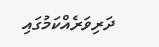ދަރިވަރެއްކަމުގައި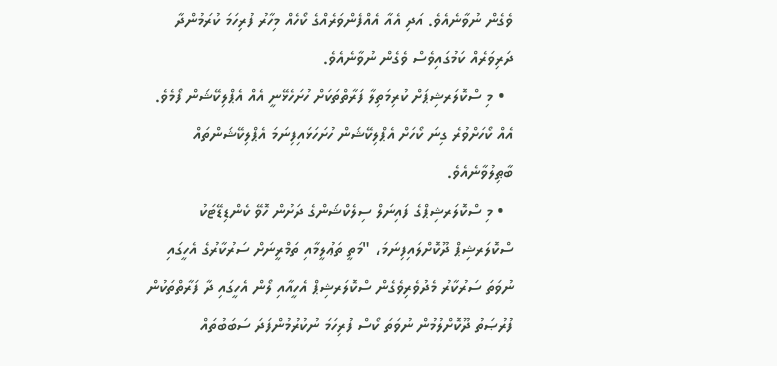ވެގެން ނުވާނެއެވެ. އަދި އެއާ އެއްފެންވަރެއްގެ ކޯހެއް މިހާރު ފުރިހަމަ ކުރަމުންދާ ދަރިވަރެއް ކަމުގައިވެސް ވެގެން ނުވާނެއެވެ.
  • މި ސްކޮލަރޝިޕަށް ކުރިމަތިލާ ފަރާތްތަކަށް ހުށަހެޅޭނީ އެއް އެޕްލިކޭޝަން ފޯމެވެ. އެއް ކޯހަށްވުރެ ގިނަ ކޯހަށް އެޕްލިކޭޝަން ހުށަހަޅައިފިނަމަ އެޕްލިކޭޝަންތައް ބާޠިލުވާނެއެވެ.
  • މި ސްކޮލަރޝިޕްގެ ފައިނަލް ސިލެކްޝަންގެ ދަށުން ހޮވޭ ކެންޑިޑޭޓަކު ސްކޮލަރޝިޕް ދޫކޮށްލައިފިނަމަ، "މަތީ ތަޢުލީމާއި ތަމްރީނަށް ސަރުކާރުގެ އެހީގައި ނުވަތަ ސަރުކާރު މެދުވެރިވެގެން ސްކޮލަރޝިޕް އެހީއާއި ލޯން އެހީގައި ދާ ފަރާތްތަކުން ފުރުޞަތު ދޫކޮށްލުމުން ނުވަތަ ކޯސް ފުރިހަމަ ނުކުރުމުންފަދަ ސަބަބުތައް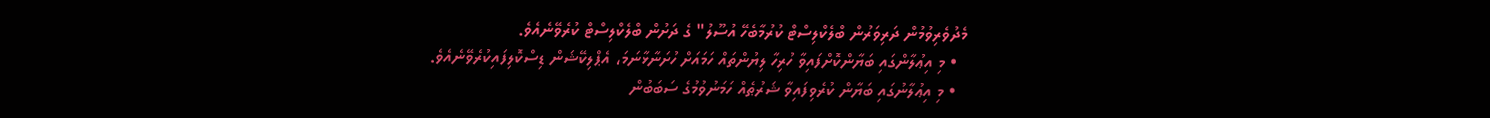މެދުވެރިވުމުން ދަރިވަރުން ބްލެކްލިސްޓް ކުރުމާބެހޭ އުސޫލު" ގެ ދަށުން ބްލެކްލިސްޓް ކުރެވޭނެއެވެ.
  • މި އިޢުލާންގައި ބަޔާންކޮށްފައިވާ ހުރިހާ ލިޔުންތައް ހަމައަށް ހުށަނާޅާނަމަ، އެޕްލިކޭޝަން ޑިސްކޮލިފައިކުރެވޭނެއެވެ.
  • މި އިޢުލާނުގައި ބަޔާން ކުރެވިފައިވާ ޝަރުޠެއް ހަމަނުވުމުގެ ސަބަބުން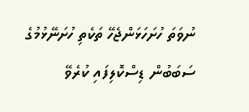ނުވަތަ ހުށަހަޅަންޖެހޭ ތަކެތި ހުށަނޭޅުމުގެ ސަބަބުން ޑިސްކޮލިފައި ކުރެވޭ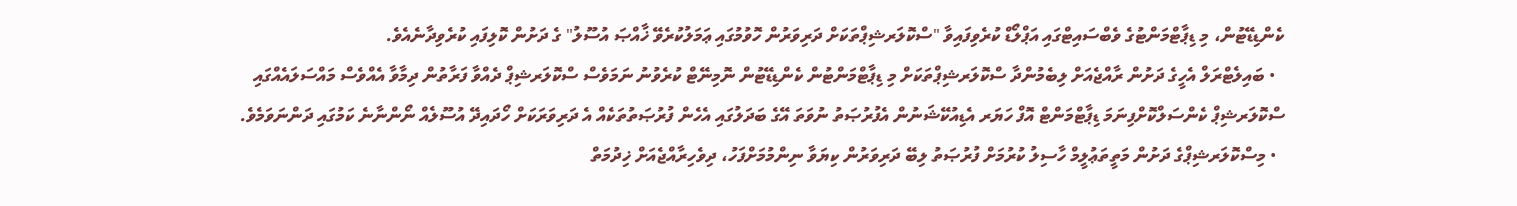ކެންޑިޑޭޓުން، މި ޑިޕާޓްމަންޓުގެ ވެބްސައިޓްގައި އަޕްލޯޑް ކުރެވިފައިވާ "ސްކޮލަރޝިޕްތަކަށް ދަރިވަރުން ހޮވުމުގައި ޢަމަލުކުރެވޭ ޚާއްޞަ އުސޫލު" ގެ ދަށުން ކޮލިފައި ކުރެވިދާނެއެވެ.
  • ބައިލެޓްރަލް އެހީގެ ދަށުން ރާއްޖެއަށް ލިބެމުންދާ ސްކޮލަރޝިޕްތަކަށް މި ޑިޕާޓްމަންޓުން ކެންޑިޑޭޓުން ނޮމިނޭޓް ކުރެވުނު ނަމަވެސް ސްކޮލަރޝިޕް ދެއްވާ ފަރާތުން ދިމާވާ އެއްވެސް މައްސަލައެއްގައި ސްކޮލަރޝިޕް ކެންސަލްކޮށްފިނަމަ ޑިޕާޓްމަންޓް އޮފް ހަޔަރ އެޑިއުކޭޝަނުން އެފުރުޞަތު ނުވަތަ އޭގެ ބަދަލުގައި އެހެން ފުރުޞަތުތަކެއް އެ ދަރިވަރަކަށް ހޯދައިދޭ އުސޫލެއް ނޯންނާނެ ކަމުގައި ދަންނަވަމެވެ.
  • މިސްކޮލަރޝިޕްގެ ދަށުން މަތީތަޢުލީމް ހާސިލު ކުރުމަށް ފުރުޞަތު ލިބޭ ދަރިވަރުން ކިޔަވާ ނިންމުމަށްފަހު، ދިވެހިރާއްޖެއަށް ޚިދުމަތް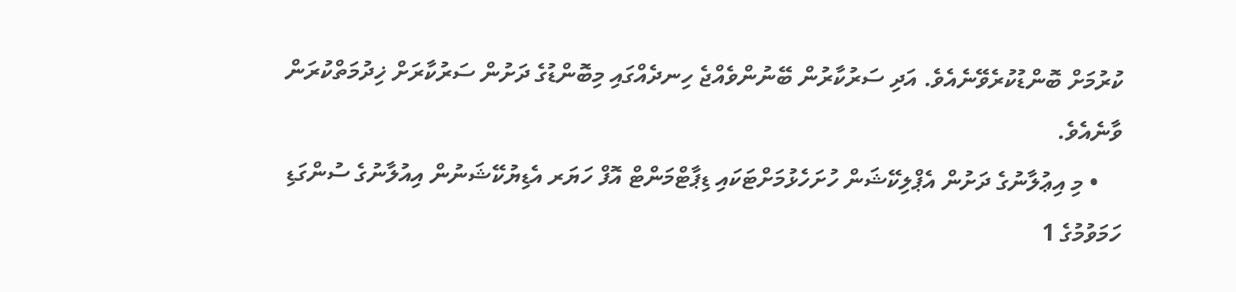ކުރުމަށް ބޮންޑުކުރެވޭނެއެވެ. އަދި ސަރުކާރުން ބޭނުންވެއްޖެ ހިނދެއްގައި މިބޮންޑުގެ ދަށުން ސަރުކާރަށް ޚިދުމަތްކުރަން ވާނެއެވެ.
    • މި އިޢުލާނުގެ ދަށުން އެޕްލިކޭޝަން ހުށަހެޅުމަށްޓަކައި ޑިޕާޓްމަންޓް އޮފް ހަޔަރ އެޑިޔުކޭޝަނުން އިއުލާނުގެ ސުންގަޑި ހަމަވުމުގެ 1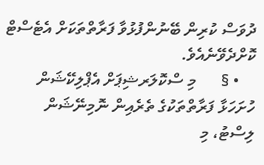ދުވަސް ކުރިން ބޭނުންފުޅުވާ ފަރާތްތަކަށް އެޓެސްޓް ކޮށްދެވޭނެއެވެ.
    • §      މި ސްކޮލަރޝިޕަށް އެޕްލިކޭޝަން ހުށަހަޅާ ފަރާތްތަކުގެ ތެރެއިން ނޮމިނޭޝަން ލިސްޓު، މި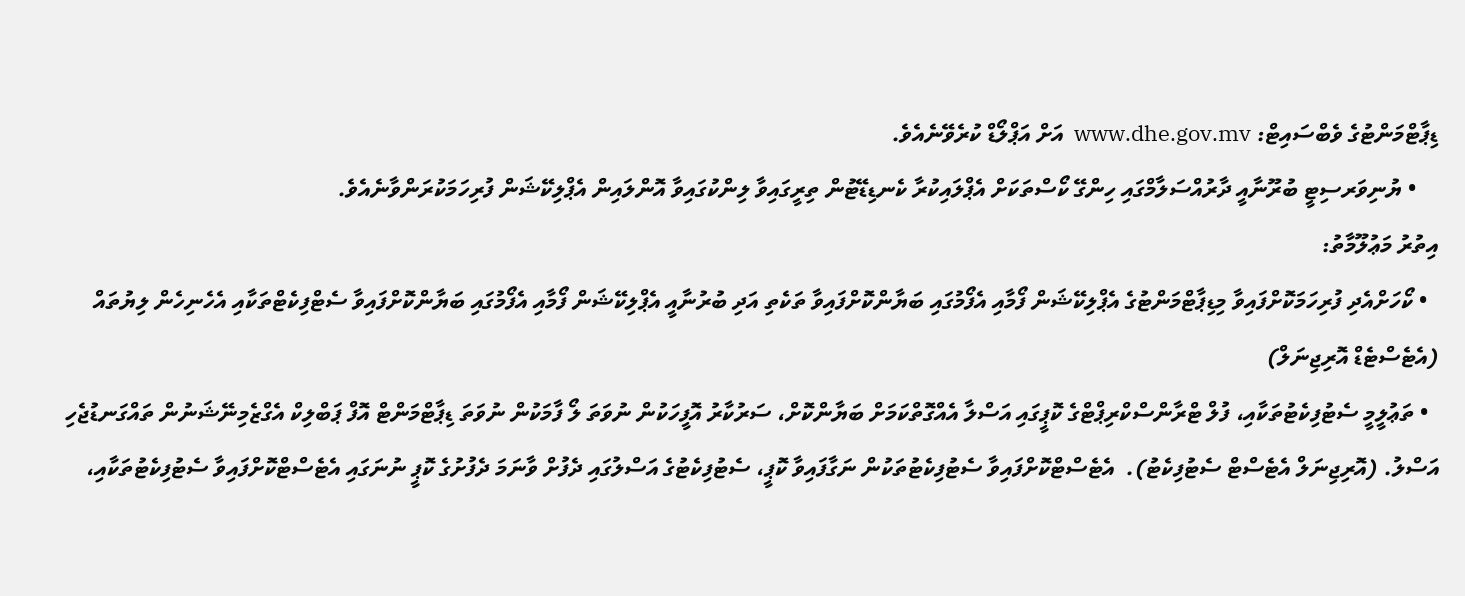ޑިޕާޓްމަންޓުގެ ވެބްސައިޓް: www.dhe.gov.mv  އަށް އަޕްލޯޑް ކުރެވޭނެއެވެ.
    • ޔުނިވަރސިޓީ ބުރޫނާއީ ދާރުއްސަލާމްގައި ހިންގޭ ކޯސްތަކަށް އެޕްލައިކުރާ ކެނޑިޑޭޓުން ތިރީގައިވާ ލިންކުގައިވާ އޮންލައިން އެޕްލިކޭޝަން ފުރިހަމަކުރަންވާނެއެވެ.
އިތުރު މަޢުލޫމާތު:
  • ކޯހަށްއެދި ފުރިހަމަކޮށްފައިވާ މިޑިޕާޓްމަންޓުގެ އެޕްލިކޭޝަން ފޯމާއި އެފޯމުގައި ބަޔާންކޮށްފައިވާ ތަކެތި އަދި ބުރުނާއީ އެޕްލިކޭޝަން ފޯމާއި އެފޯމުގައި ބަޔާންކޮށްފައިވާ ސެޓްފިކެޓްތަކާއި އެހެނިހެން ލިޔުތައް (އެޓެސްޓެޑް އޮރިޖިނަލް)
  • ތަޢުލީމީ ސެޓުފިކެޓުތަކާއި، ފުލް ޓްރާންސްކްރިޕްޓްގެ ކޮޕީގައި އަސްލާ އެއްގޮތްކަމަށް ބަޔާންކޮށް، ސަރުކާރު އޮފީހަކުން ނުވަތަ ލޯ ފާމަކުން ނުވަތަ ޑިޕާޓްމަންޓް އޮފް ޕަބްލިކް އެގްޒެމިނޭޝަނުން ތައްގަނޑުޖެހި އަސްލު. (އޮރިޖިނަލް އެޓެސްޓް ސެޓުފިކެޓު).  އެޓެސްޓްކޮށްފައިވާ ސެޓުފިކެޓުތަކުން ނަގާފައިވާ ކޮޕީ، ސެޓުފިކެޓުގެ އަސްލުގައި ދެފުށް ވާނަމަ ދެފުށުގެ ކޮޕީ ނުނަގައި އެޓެސްޓްކޮށްފައިވާ ސެޓުފިކެޓުތަކާއި،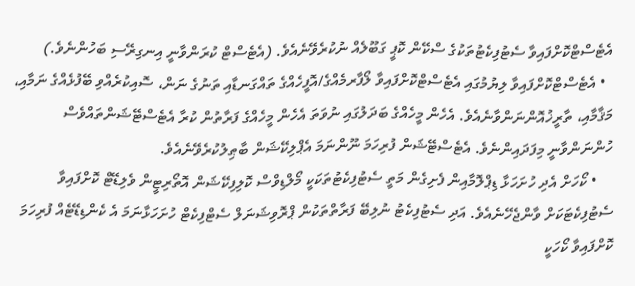އެޓެސްޓްކޮށްފައިވާ ސެޓުފިކެޓުތަކުގެ ސްކޭން ކޮޕީ ގަބޫލެއް ނުކުރެވޭނެއެވެ. (އެޓެސްޓް ކުރަންވާނީ އިނގިރޭސި ބަހުންނެވެ.)
  • އެޓެސްޓްކޮށްފައިވާ ލިޔުމުގައި އެޓެސްޓްކޮށްފައިވާ ލޯފާރމެއްގެ/އޮފީހެއްގެ ތައްގަނޑާއި ތަނުގެ ނަން، ސޮއިކުރެއްވި ބޭފުޅެއްގެ ނަމާއި، މަޤާމާއި، ތާރީޚުއޮންނަންވާނެއެވެ. އެހެން މީހެއްގެ ބަދަލުގައި ނުވަތަ އެހެން މީހެއްގެ ފަރާތުން ކުރާ އެޓެސްޓޭޝަންތައްވެސް ހުންނަންވާނީ މިފަދައިންނެވެ. އެޓެސްޓޭޝަން ފުރިހަމަ ނޫންނަމަ އެޕްލިކޭޝަން ބާޠިލުކުރެވޭނެއެވެ.
    • ކޯހަށް އެދި ހުށަހަޅާ ޑިޕްލޮމާއިން ފެށިގެން މަތީ ސެޓުފިކެޓުތަކަކީ މޯލްޑިވްސް ކޮލިފިކޭޝަން އޮތޯރިޓީން ވެލިޑޭޓް ކޮށްފައިވާ ސެޓުފިކެޓަކަށް ވާންޖެހޭނެއެވެ. އަދި ސެޓުފިކެޓު ނުލިބޭ ފަރާތްތަކުން ޕްރޮވިޝަނަލް ސެޓްފިކެޓް ހުށަހަޅާނަމަ އެ ކެންޑިޑޭޓެއް ފުރިހަމަ ކޮށްފައިވާ ކޯހަކީ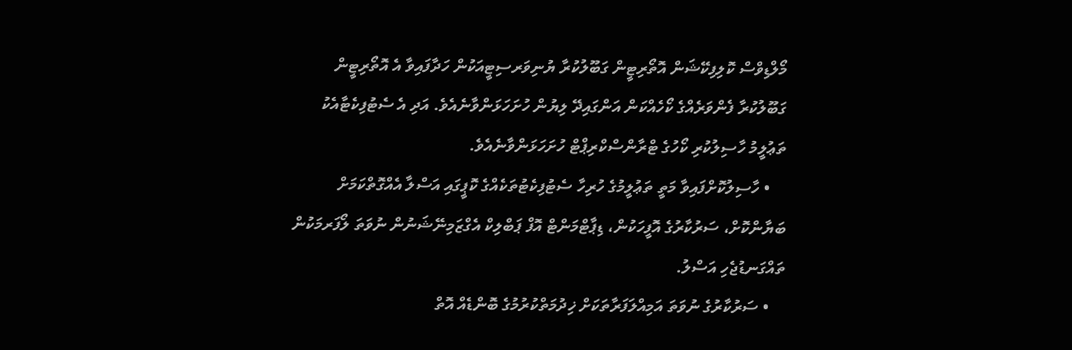މޯލްޑިވްސް ކޮލިފިކޭޝަން އޮތޯރިޓީން ގަބޫލުކުރާ ޔުނިވަރސިޓީއަކުން ހަދާފައިވާ އެ އޮތޯރިޓީން ގަބޫލުކުރާ ފެންވަރެއްގެ ކޯހެއްކަން އަންގައިދޭ ލިޔުން ހުށަހަޅަންވާނެއެވެ. އަދި އެ ސެޓުފިކެޓާއެކު ތަޢުލީމު ހާސިލުކުރި ކޯހުގެ ޓްރާންސްކްރިޕްޓް ހުށަހަޅަންވާނެއެވެ.
    • ހާސިލުކޮށްފައިވާ މަތީ ތަޢުލީމުގެ ހުރިހާ ސެޓުފިކެޓުތަކެއްގެ ކޮޕީގައި އަސްލާ އެއްގޮތްކަމަށް ބަޔާންކޮށް، ސަރުކާރުގެ އޮފީހަކުން، ޑިޕާޓްމަންޓް އޮފް ޕަބްލިކް އެގްޒަމިނޭޝަނުން ނުވަތަ ލޯފަރމަކުން ތައްގަނޑުޖެހި އަސްލު.
    • ސަރުކާރުގެ ނުވަތަ އަމިއްލަފަރާތަކަށް ޚިދުމަތްކުރުމުގެ ބޮންޑެއް އޮތް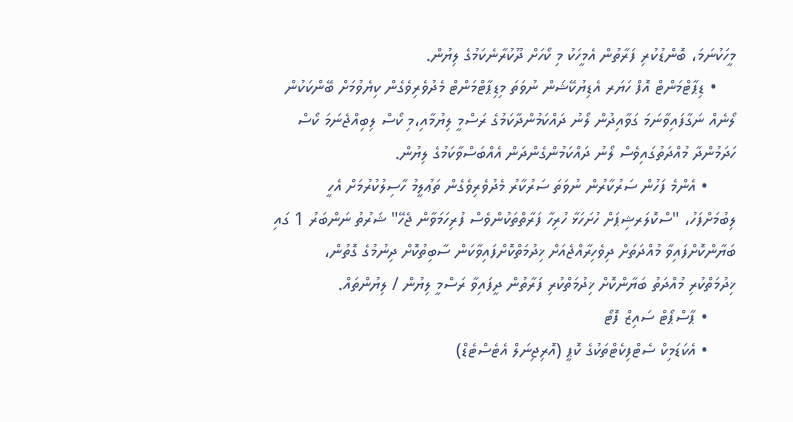މީހަކުނަމަ، ބޮންޑުކުރި ފަރާތުން އެމީހަކު މި ކޯހަށް ދޫކުރާނެކަމުގެ ލިޔުން.
    • ޑިޕާޓްމަންޓް އޮފް ހަޔަރ އެޑިޔުކޭޝަން ނުވަތަ މިޑިޕާޓްމަންޓް މެދުވެރިވެގެން ކިޔެވުމަށް ބޭންކަކުން ލޯނެއް ނަގާފައިވާނަމަ ގަވާއިދުން ލޯނު ދައްކަމުންދާކަމުގެ ރަސްމީ ލިޔުމާއި،މި ކޯސް ލިބިއްޖެނަމަ ކޯސް ހަދަމުންދާ މުއްދަތުގައިވެސް ލޯނު ދައްކަމުންގެންދަން އެއްބަސްވާކަމުގެ ލިޔުން.
      • އެންމެ ފަހުން ސަރުކާރުން ނުވަތަ ސަރުކާރު މެދުވެރިވެގެން ތަޢުލީމު ހާސިލުކުރުމަށް އެހީ ލިބުމަށްފަހު، "ސްކޮލަރޝިޕަށް ހުށަހަޅާ ހުރިހާ ފަރާތްތަކުންވެސް ފުރިހަމަވާން ޖެހޭ" ޝަރުތު ނަންބަރު 1 ގައި ބަޔާންކޮށްފައިވާ މުއްދަތަށް ދިވެހިރާއްޖެއަށް ޚިދުމަތްކޮށްފައިވާކަން ސާބިތުކޮށް ދިނުމުގެ ގޮތުން، ޚިދުމަތްކުރި މުއްދަތު ބަޔާންކޮށް ޚިދުމަތްކުރި ފަރާތުން ދީފައިވާ ރަސްމީ ލިޔުން / ލިޔުންތައް.
      • ޕާސްޕޯޓް ސައިޒް ފޮޓޯ
      • އެކަޑަމިކް ސެޓްފިކެޓްތަކުގެ ކޮޕީ (އޮރިޖިނަލް އެޓެސްޓެޑް)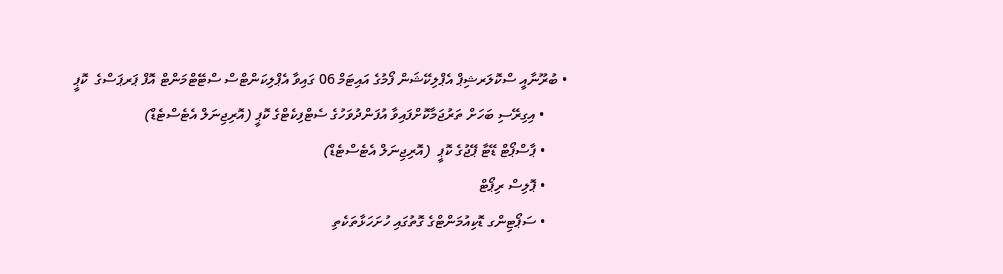• ބުރޫނާއީ ސްކޮލަރޝިޕް އެޕްލިކޭޝަން ފޯމުގެ އައިޓަމް 06 ގައިވާ އެޕްލިކަންޓްސް ސްޓޭޓްމަންޓް އޮފް ޕަރޕަސްގެ  ކޮޕީ
      • އިގިރޭސި ބަހަށް ތަރުޖަމާކޮށްފައިވާ އުފަންދުވަހުގެ ސެޓްފިކެޓްގެ ކޮޕީ (އޮރިޖިނަލް އެޓެސްޓެޑް)
      • ޕާސްޕޯޓް ޑޭޓާ ޕޭޖުގެ ކޮޕީ  (އޮރިޖިނަލް އެޓެސްޓެޑް)
      • ޕޮލިސް ރިޕޯޓް
      • ސަޕޯޓިންގ ޑޮކިއުމަންޓްގެ ގޮތުގައި ހުށަހަޅާތަކެތި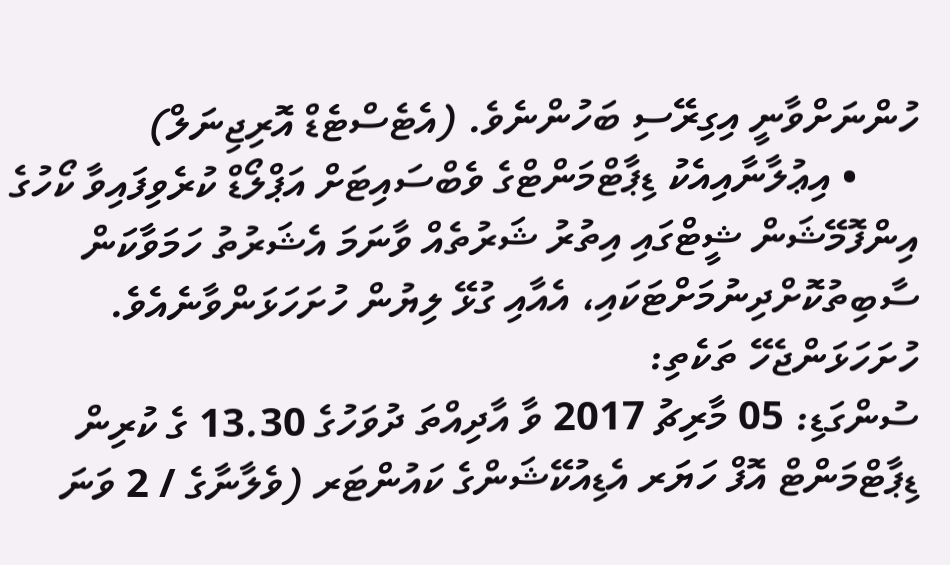ހުންނަށްވާނީ އިގިރޭސި ބަހުންނެވެ. (އެޓެސްޓެޑް އޮރިޖިނަލް)
      • އިޢުލާނާއިއެކު ޑިޕާޓްމަންޓްގެ ވެބްސައިޓަށް އަޕްލޯޑް ކުރެވިފައިވާ ކޯހުގެ އިންފޮމޭޝަން ޝީޓްގައި އިތުރު ޝަރުތެއް ވާނަމަ އެޝަރުތު ހަމަވާކަން ސާބިތުކޮށްދިނުމަށްޓަކައި، އެއާއި ގުޅޭ ލިޔުން ހުށަހަޅަންވާނެއެވެ.
ހުށަހަޅަންޖެހޭ ތަކެތި:
ސުންގަޑި: 05 މާރިޗު 2017 ވާ އާދިއްތަ ދުވަހުގެ 13.30 ގެ ކުރިން ޑިޕާޓްމަންޓް އޮފް ހަޔަރ އެޑިއުކޭޝަންގެ ކައުންޓަރ (ވެލާނާގެ / 2 ވަނަ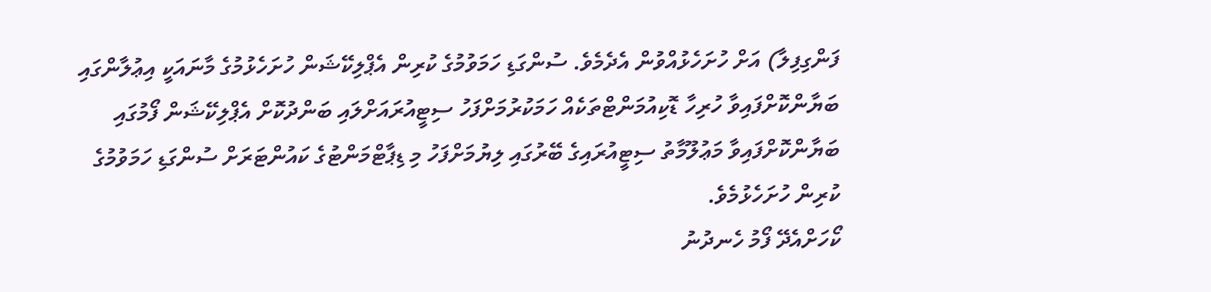ފަންގިފިލާ) އަށް ހުށަހެޅުއްވުން އެދެމެވެ. ސުންގަޑި ހަމަވުމުގެ ކުރިން އެޕްލިކޭޝަން ހުށަހެޅުމުގެ މާނައަކީ އިޢުލާންގައި ބަޔާންކޮށްފައިވާ ހުރިހާ ޑޮކިއުމަންޓްތަކެއް ހަމަކުރުމަށްފަހު ސިޓީއުރައަށްލައި ބަންދުކޮށް އެޕްލިކޭޝަން ފޯމުގައި ބަޔާންކޮށްފައިވާ މަޢުލޫމާތު ސިޓީއުރައިގެ ބޭރުގައި ލިޔުމަށްފަހު މި ޑިޕާޓްމަންޓުގެ ކައުންޓަރަށް ސުންގަޑި ހަމަވުމުގެ ކުރިން ހުށަހެޅުމެވެ.
ކޯހަށްއެދޭ ފޯމު ހެނދުނު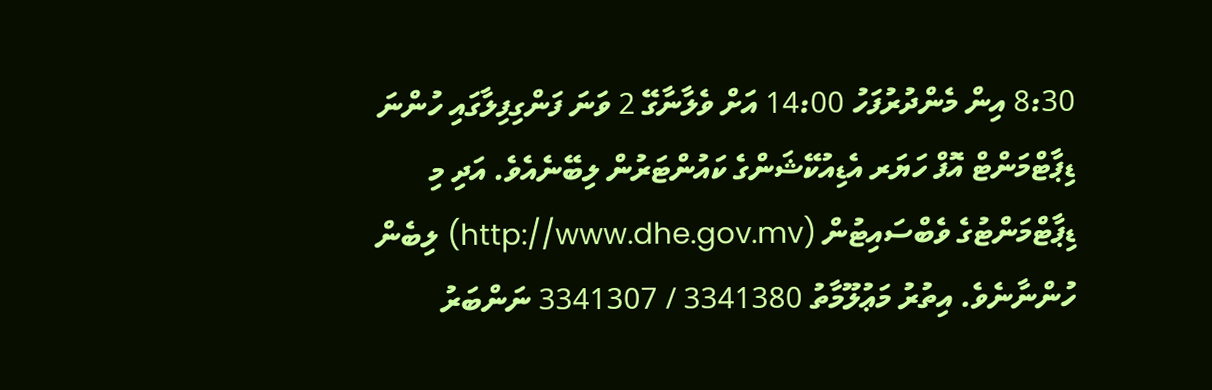8:30 އިން މެންދުރުފަހު 14:00 އަށް ވެލާނާގޭ 2 ވަނަ ފަންގިފިލާގައި ހުންނަ ޑިޕާޓްމަންޓް އޮފް ހަޔަރ އެޑިއުކޭޝަންގެ ކައުންޓަރުން ލިބޭނެއެވެ. އަދި މި ޑިޕާޓްމަންޓުގެ ވެބްސައިޓުން (http://www.dhe.gov.mv) ލިބެން ހުންނާނެވެ. އިތުރު މަޢުލޫމާތު 3341380 / 3341307 ނަންބަރު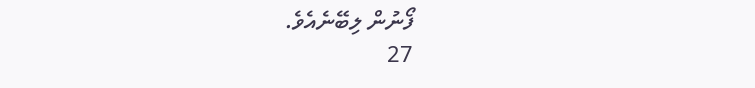ފޯނުން ލިބޭނެއެވެ.
27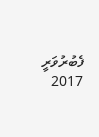ފެބުރުވަރީ 2017